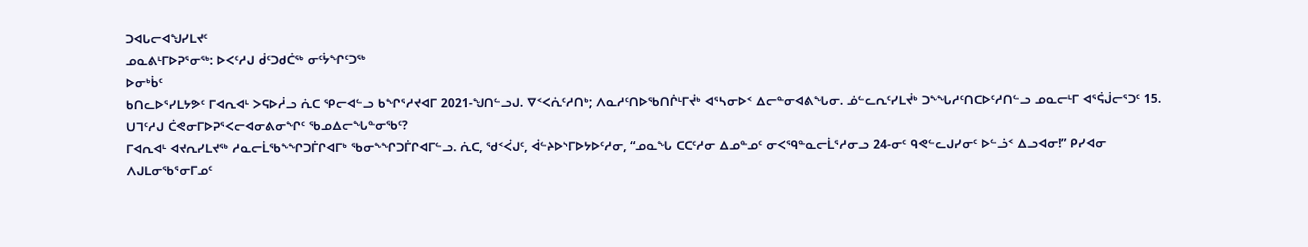ᑐᐊᒐᓕᐊᖑᓯᒪᔪᑦ
ᓄᓇᕕᒻᒥᐅᕈᕐᓂᖅ: ᐅᐸᑦᓱᒍ ᑰᑦᑐᑯᑖᖅ ᓂᑦᔮᖏᑦᑐᖅ
ᐅᓂᒃᑳᑦ
ᑲᑎᓚᐅᕐᓯᒪᔭᕗᑦ ᒥᐊᕆᐊᒻ ᐳᕋᐅᓲᓗ ᕇᑕ ᕿᓕᐊᓪᓗ ᑲᖏᕐᓱᔪᐊᒥ 2021-ᖑᑎᓪᓗᒍ. ᐁᑉᐸᕇᑦᓱᑎᒃ; ᐱᓇᓱᑦᑎᐅᖃᑎᒌᒻᒥᔫᒃ ᐊᕐᓴᓂᐅᑉ ᐃᓕᓐᓂᐊᕕᖓᓂ. ᓅᓪᓚᕆᑦᓯᒪᔫᒃ ᑐᖕᖓᓱᑦᑎᑕᐅᑦᓱᑎᓪᓗ ᓄᓇᓕᒻᒥ ᐊᕐᕌᒎᓕᕐᑐᑦ 15. ᑌᒣᑦᓱᒍ ᑖᕙᓂᒥᐅᕈᕐᐸᓕᐊᓂᕕᓂᖏᑦ ᖃᓄᐃᓕᖓᓐᓂᖃᑦ?
ᒥᐊᕆᐊᒻ ᐊᔪᕆᓯᒪᔪᖅ ᓱᓇᓕᒫᖃᖕᖏᑐᒦᒋᐊᒥᒃ ᖃᓂᖕᖏᑐᒦᒋᐊᒥᓪᓗ. ᕇᑕ, ᖁᑉᐹᒍᑦ, ᐋᓪᔨᐅᔅᒥᐅᔭᐅᑦᓱᓂ, “ᓄᓇᖓ ᑕᑕᑦᓱᓂ ᐃᓄᓐᓄᑦ ᓂᐸᙯᓐᓇᓕᒫᕐᓱᓂᓗ 24-ᓂᑦ ᑫᕙᓪᓚᒍᓯᓂᑦ ᐅᓪᓘᑉ ᐃᓗᐊᓂ!” ᑭᓯᐊᓂ ᐱᒍᒪᓂᖃᕐᓂᒥᓄᑦ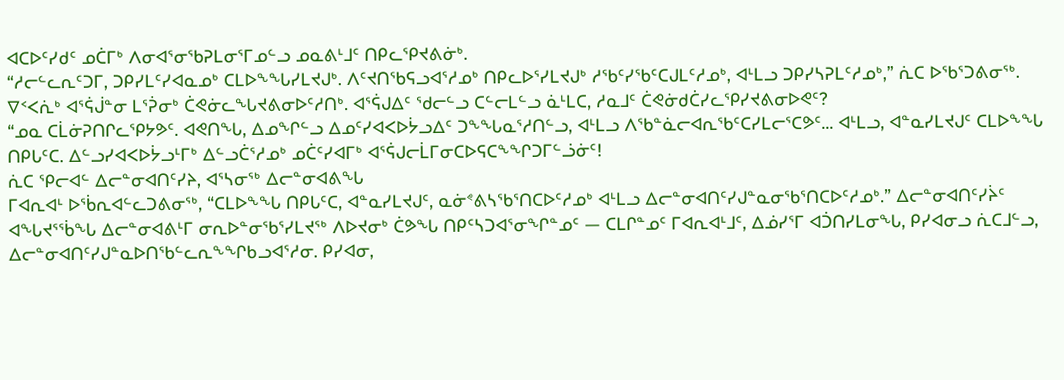ᐊᑕᐅᑦᓯᑯᑦ ᓄᑖᒥᒃ ᐱᓂᐊᕐᓂᖃᕈᒪᓂᕐᒥᓄᓪᓗ ᓄᓇᕕᒻᒧᑦ ᑎᑭᓚᕿᔪᕕᓃᒃ.
“ᓱᓕᓪᓚᕆᑦᑐᒥ, ᑐᑭᓯᒪᑦᓯᐊᓇᓄᒃ ᑕᒪᐅᖕᖓᓯᒪᔪᒍᒃ. ᐱᑦᔪᑎᖃᕋᓗᐊᕐᓱᓄᒃ ᑎᑭᓚᐅᕐᓯᒪᔪᒍᒃ ᓱᖃᑦᓯᖃᑦᑕᒍᒪᑦᓱᓄᒃ, ᐊᒻᒪᓗ ᑐᑭᓯᓴᕈᒪᑦᓱᓄᒃ,” ᕇᑕ ᐅᖃᕐᑐᕕᓂᖅ. ᐁᑉᐸᕇᒃ ᐊᕐᕌᒎᓐᓂ ᒪᕐᕉᓂᒃ ᑖᕙᓃᓚᖓᔪᕕᓂᐅᑦᓱᑎᒃ. ᐊᕐᕌᒍᐃᑦ ᖁᓕᓪᓗ ᑕᓪᓕᒪᓪᓗ ᓈᒻᒪᑕ, ᓱᓇᒧᑦ ᑖᕙᓃᑯᑖᓯᓚᕿᓯᔪᕕᓂᐅᕙᑦ?
“ᓄᓇ ᑕᒫᓃᕈᑎᒋᓚᕿᔭᕗᑦ. ᐊᕙᑎᖓ, ᐃᓄᖏᓪᓗ ᐃᓄᑦᓯᐊᐸᐅᔮᓗᐃᑦ ᑐᖕᖓᓇᕐᓱᑎᓪᓗ, ᐊᒻᒪᓗ ᐱᖃᓐᓈᓕᐊᕆᖃᑦᑕᓯᒪᓕᕐᑕᕗᑦ… ᐊᒻᒪᓗ, ᐊᓐᓇᓯᒪᔪᒍᑦ ᑕᒪᐅᖕᖓ ᑎᑭᒐᑦᑕ. ᐃᓪᓗᓯᐊᐸᐅᔮᓗᒻᒥᒃ ᐃᓪᓗᑖᕐᓱᓄᒃ ᓄᑖᑦᓯᐊᒥᒃ ᐊᕐᕌᒍᓕᒫᒥᓂᑕᐅᕋᑕᖕᖏᑐᒥᓪᓘᓃᑦ!
ᕇᑕ ᕿᓕᐊᓪ ᐃᓕᓐᓂᐊᑎᑦᓯᔨ, ᐊᕐᓴᓂᖅ ᐃᓕᓐᓂᐊᕕᖓ
ᒥᐊᕆᐊᒻ ᐅᖄᕆᐊᓪᓚᑐᕕᓂᖅ, “ᑕᒪᐅᖕᖓ ᑎᑭᒐᑦᑕ, ᐊᓐᓇᓯᒪᔪᒍᑦ, ᓇᓃᕝᕕᓴᖃᕐᑎᑕᐅᑦᓱᓄᒃ ᐊᒻᒪᓗ ᐃᓕᓐᓂᐊᑎᑦᓯᒍᓐᓇᓂᖃᕐᑎᑕᐅᑦᓱᓄᒃ.” ᐃᓕᓐᓂᐊᑎᑦᓯᔩᑦ ᐊᖓᔪᕐᖄᖓ ᐃᓕᓐᓂᐊᕕᒻᒥ ᓂᕆᐅᓐᓂᖃᕐᓯᒪᔪᖅ ᐱᐅᔪᓂᒃ ᑖᕗᖓ ᑎᑭᑦᓴᑐᐊᕐᓂᖏᓐᓄᑦ — ᑕᒪᒋᓐᓄᑦ ᒥᐊᕆᐊᒻᒧᑦ, ᐃᓅᓯᕐᒥ ᐊᑑᑎᓯᒪᓂᖓ, ᑭᓯᐊᓂᓗ ᕇᑕᒧᓪᓗ, ᐃᓕᓐᓂᐊᑎᑦᓯᒍᓐᓇᐅᑎᖃᓪᓚᕆᖕᖏᑲᓗᐊᕐᓱᓂ. ᑭᓯᐊᓂ,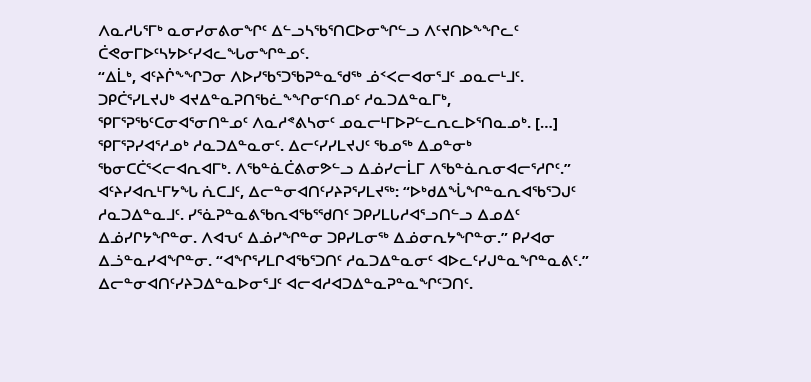ᐱᓇᓱᒐᕐᒥᒃ ᓇᓂᓯᓂᕕᓂᖏᑦ ᐃᓪᓗᓴᖃᕐᑎᑕᐅᓂᖏᓪᓗ ᐱᑦᔪᑎᐅᖕᖏᓚᑦ ᑖᕙᓂᒥᐅᑦᓴᔭᐅᑦᓯᐊᓚᖓᓂᖏᓐᓄᑦ.
“ᐃᒫᒃ, ᐊᑦᔨᒌᖕᖏᑐᓂ ᐱᐅᓯᖃᕐᑐᖃᕈᓐᓇᖁᖅ ᓅᑉᐸᓕᐊᓂᕐᒧᑦ ᓄᓇᓕᒻᒧᑦ. ᑐᑭᑖᕐᓯᒪᔪᒍᒃ ᐊᔪᐃᓐᓇᕈᑎᖃᓛᖕᖏᓂᑦᑎᓄᑦ ᓱᓇᑐᐃᓐᓇᒥᒃ, ᕿᒥᕐᕈᖃᑦᑕᓂᐊᕐᓂᑎᓐᓄᑦ ᐱᓇᓱᕝᕕᓴᓂᑦ ᓄᓇᓕᒻᒥᐅᕈᓪᓚᕆᓚᐅᕐᑎᓇᓄᒃ. […] ᕿᒥᕐᕈᓯᐊᕐᓱᓄᒃ ᓱᓇᑐᐃᓐᓇᓂᑦ. ᐃᓕᑦᓯᓯᒪᔪᒍᑦ ᖃᓄᖅ ᐃᓄᓐᓂᒃ ᖃᓂᑕᑖᕐᐸᓕᐊᕆᐊᒥᒃ. ᐱᖃᓐᓈᑖᕕᓂᕗᓪᓗ ᐃᓅᓯᓕᒫᒥ ᐱᖃᓐᓈᕆᓂᐊᓕᕐᓱᒋᑦ.”
ᐊᑦᔨᓯᐊᕆᒻᒥᔭᖓ ᕇᑕᒧᑦ, ᐃᓕᓐᓂᐊᑎᑦᓯᔨᕈᕐᓯᒪᔪᖅ: “ᐅᒃᑯᐃᖔᖏᓐᓇᕆᐊᖃᕐᑐᒍᑦ ᓱᓇᑐᐃᓐᓇᒧᑦ. ᓯᕐᓈᕈᓐᓇᕕᖃᕆᐊᖃᕐᖁᑎᑦ ᑐᑭᓯᒪᒐᓱᐊᕐᓗᑎᓪᓗ ᐃᓄᐃᑦ ᐃᓅᓯᒋᔭᖏᓐᓂ. ᐱᐊᕃᑦ ᐃᓅᓯᖏᓐᓂ ᑐᑭᓯᒪᓂᖅ ᐃᓅᓂᕆᔭᖏᓐᓂ.” ᑭᓯᐊᓂ ᐃᓘᓐᓇᓯᐊᖏᓐᓂ. “ᐊᖏᕐᓯᒪᒋᐊᖃᕐᑐᑎᑦ ᓱᓇᑐᐃᓐᓇᓂᑦ ᐊᐅᓚᑦᓯᒍᓐᓇᖏᓐᓇᕕᑦ.”
ᐃᓕᓐᓂᐊᑎᑦᓯᔨᑐᐃᓐᓇᐅᓂᕐᒧᑦ ᐊᓕᐊᓱᐊᑐᐃᓐᓇᕈᓐᓇᖏᑦᑐᑎᑦ.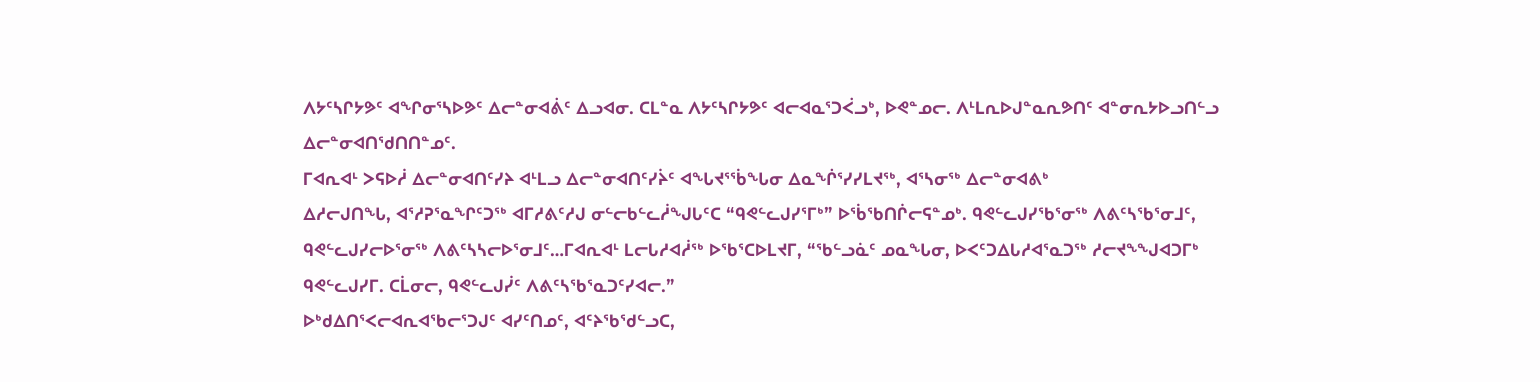ᐱᔭᑦᓴᒋᔭᕗᑦ ᐊᖏᓂᕐᓴᐅᕗᑦ ᐃᓕᓐᓂᐊᕖᑦ ᐃᓗᐊᓂ. ᑕᒪᓐᓇ ᐱᔭᑦᓴᒋᔭᕗᑦ ᐊᓕᐊᓇᕐᑐᐹᓗᒃ, ᐅᕙᓐᓄᓕ. ᐱᒻᒪᕆᐅᒍᓐᓇᕆᕗᑎᑦ ᐊᓐᓂᕆᔭᐅᓗᑎᓪᓗ ᐃᓕᓐᓂᐊᑎᖁᑎᑎᓐᓄᑦ.
ᒥᐊᕆᐊᒻ ᐳᕋᐅᓲ ᐃᓕᓐᓂᐊᑎᑦᓯᔨ ᐊᒻᒪᓗ ᐃᓕᓐᓂᐊᑎᑦᓯᔩᑦ ᐊᖓᔪᕐᖄᖓᓂ ᐃᓇᖐᕐᓯᓯᒪᔪᖅ, ᐊᕐᓴᓂᖅ ᐃᓕᓐᓂᐊᕕᒃ
ᐃᓱᓕᒍᑎᖓ, ᐊᕐᓱᕈᕐᓇᖏᑦᑐᖅ ᐊᒥᓱᕕᑦᓱᒍ ᓂᓪᓕᑲᓪᓚᓲᖑᒐᑦᑕ “ᑫᕙᓪᓚᒍᓯᕐᒥᒃ” ᐅᖄᖃᑎᒌᓕᕋᓐᓄᒃ. ᑫᕙᓪᓚᒍᓯᖃᕐᓂᖅ ᐱᕕᑦᓴᖃᕐᓂᒧᑦ, ᑫᕙᓪᓚᒍᓯᓕᐅᕐᓂᖅ ᐱᕕᑦᓴᓴᓕᐅᕐᓂᒧᑦ…ᒥᐊᕆᐊᒻ ᒪᓕᒐᓱᐊᓲᖅ ᐅᖃᕐᑕᐅᒪᔪᒥ, “ᖃᓪᓗᓈᑦ ᓄᓇᖓᓂ, ᐅᐸᑦᑐᐃᒐᓱᐊᕐᓇᑐᖅ ᓱᓕᔪᖕᖑᐊᑐᒥᒃ ᑫᕙᓪᓚᒍᓯᒥ. ᑕᒫᓂᓕ, ᑫᕙᓪᓚᒍᓰᑦ ᐱᕕᑦᓴᖃᕐᓇᑐᑦᓯᐊᓕ.”
ᐅᒃᑯᐃᑎᕐᐸᓕᐊᕆᐊᖃᓕᕐᑐᒍᑦ ᐊᓯᑦᑎᓄᑦ, ᐊᑦᔨᖃᖁᓪᓗᑕ,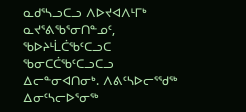ᓇᑯᕐᓴᓗᑕᓗ ᐱᐅᔪᐊᐱᒻᒥᒃ ᓇᔪᕐᕕᖃᕐᓂᑎᓐᓄᑦ, ᖃᐅᔨᒻᒫᑖᖃᑦᑕᓗᑕ ᖃᓂᑕᑖᖃᑦᑕᓗᑕᓗ ᐃᓕᓐᓂᐊᑎᓂᒃ. ᐱᕕᑦᓴᐅᓕᕐᖁᖅ ᐃᓂᑦᓴᓕᐅᕐᓂᖅ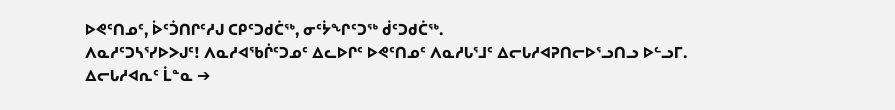ᐅᕙᑦᑎᓄᑦ, ᐆᑦᑑᑎᒋᑦᓱᒍ ᑕᑭᑦᑐᑯᑖᖅ, ᓂᑦᔮᖏᑦᑐᖅ ᑰᑦᑐᑯᑖᖅ.
ᐱᓇᓱᑦᑐᓴᕐᓯᐅᐳᒍᑦ! ᐱᓇᓱᐊᖃᒌᑦᑐᓄᑦ ᐃᓚᐅᒋᑦ ᐅᕙᑦᑎᓄᑦ ᐱᓇᓱᒐᕐᒧᑦ ᐃᓕᒐᓱᐊᕈᑎᓕᐅᕐᓗᑎᓗ ᐅᓪᓗᒥ.
ᐃᓕᒐᓱᐊᕆᑦ ᒫᓐᓇ ➔